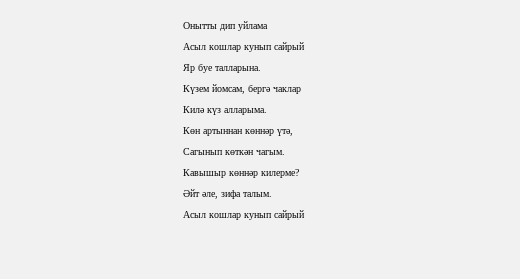Онытты дип уйлама
Асыл кошлар кунып сайрый
Яр буе талларына.
Күзем йомсам, бергә чаклар
Килә күз алларыма.
Көн артыннан көннәр үтә,
Сагынып көткән чагым.
Кавышыр көннәр килерме?
Әйт әле, зифа талым.
Асыл кошлар кунып сайрый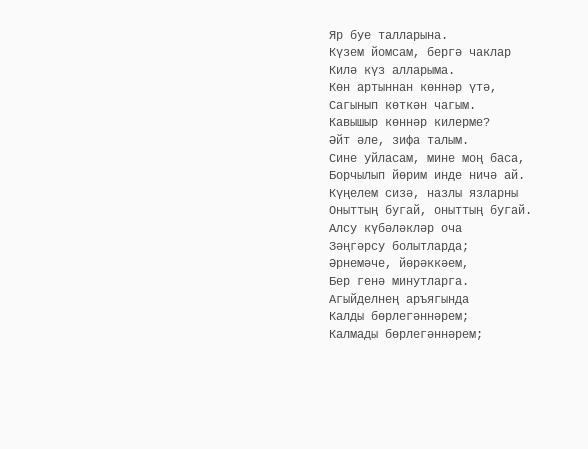Яр буе талларына.
Күзем йомсам, бергә чаклар
Килә күз алларыма.
Көн артыннан көннәр үтә,
Сагынып көткән чагым.
Кавышыр көннәр килерме?
Әйт әле, зифа талым.
Сине уйласам, мине моң баса,
Борчылып йөрим инде ничә ай.
Күңелем сизә, назлы язларны
Оныттың бугай, оныттың бугай.
Алсу күбәләкләр оча
Зәңгәрсу болытларда;
Әрнемәче, йөрәккәем,
Бер генә минутларга.
Агыйделнең аръягында
Калды бөрлегәннәрем;
Калмады бөрлегәннәрем;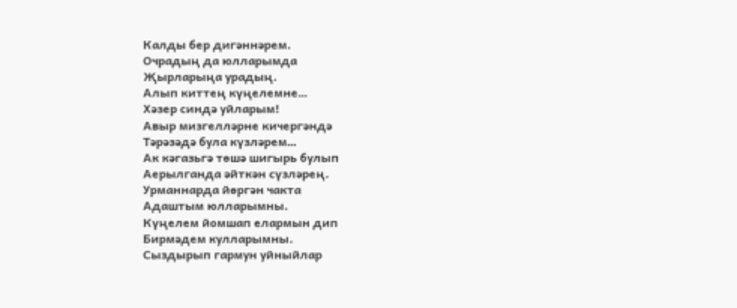Калды бер дигәннәрем.
Очрадың да юлларымда
Җырларыңа урадың.
Алып киттең күңелемне…
Хәзер синдә уйларым!
Авыр мизгелләрне кичергәндә
Тәрәзәдә була күзләрем…
Ак кәгазьгә төшә шигырь булып
Аерылганда әйткән сүзләрең.
Урманнарда йөргән чакта
Адаштым юлларымны.
Күңелем йомшап елармын дип
Бирмәдем кулларымны.
Сыздырып гармун уйныйлар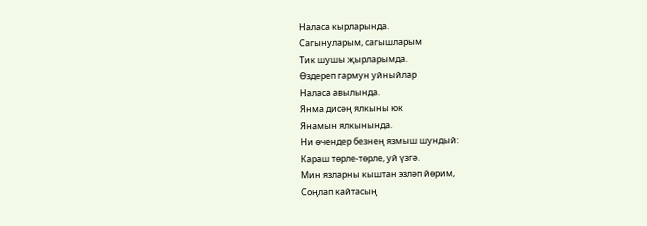Наласа кырларында.
Сагынуларым, сагышларым
Тик шушы җырларымда.
Өздереп гармун уйныйлар
Наласа авылында.
Янма дисәң ялкыны юк
Янамын ялкынында.
Ни өчендер безнең язмыш шундый:
Караш төрле-төрле, уй үзгә.
Мин язларны кыштан эзләп йөрим,
Соңлап кайтасың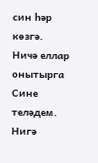син һәр көзгә.
Ничә еллар онытырга
Сине теләдем.
Нигә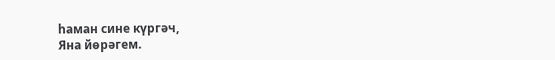һаман сине күргәч,
Яна йөрәгем.